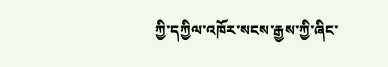ཀྱི་དཀྱིལ་འཁོར་སངས་རྒྱས་ཀྱི་ཞིང་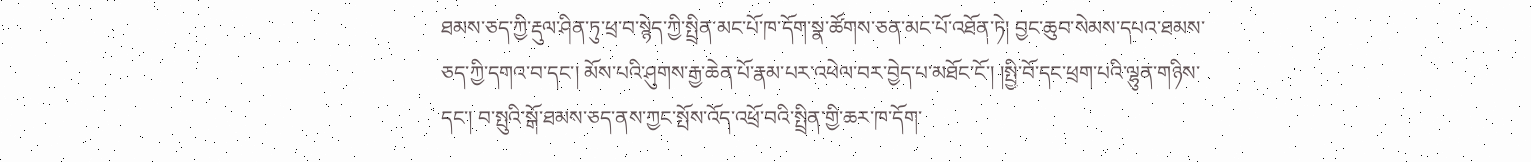ཐམས་ཅད་ཀྱི་རྡུལ་ཤིན་ཏུ་ཕྲ་བ་སྙེད་ཀྱི་སྤྲིན་མང་པོ་ཁ་དོག་སྣ་ཚོགས་ཅན་མང་པོ་འཐོན་ཏེ། བྱང་ཆུབ་སེམས་དཔའ་ཐམས་ཅད་ཀྱི་དགའ་བ་དང་། མོས་པའི་ཤུགས་རྒྱ་ཆེན་པོ་རྣམ་པར་འཕེལ་བར་བྱེད་པ་མཐོང་ངོ་། །སྤྱི་བོ་དང་ཕྲག་པའི་ལྷུན་གཉིས་དང་། བ་སྤུའི་སྒོ་ཐམས་ཅད་ནས་ཀྱང་སྤོས་འོད་འཕྲོ་བའི་སྤྲིན་གྱི་ཆར་ཁ་དོག་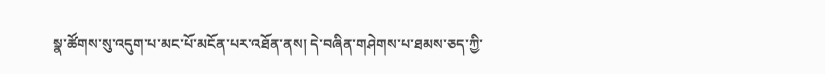སྣ་ཚོགས་སུ་འདུག་པ་མང་པོ་མངོན་པར་འཐོན་ནས། དེ་བཞིན་གཤེགས་པ་ཐམས་ཅད་ཀྱི་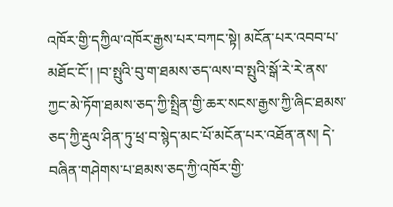འཁོར་གྱི་དཀྱིལ་འཁོར་རྒྱས་པར་བཀང་སྟེ། མངོན་པར་འབབ་པ་མཐོང་ངོ་། །བ་སྤུའི་བུ་ག་ཐམས་ཅད་ལས་བ་སྤུའི་སྒོ་རེ་རེ་ནས་ཀྱང་མེ་ཏོག་ཐམས་ཅད་ཀྱི་སྤྲིན་གྱི་ཆར་སངས་རྒྱས་ཀྱི་ཞིང་ཐམས་ཅད་ཀྱི་རྡུལ་ཤིན་ཏུ་ཕྲ་བ་སྙེད་མང་པོ་མངོན་པར་འཐོན་ནས། དེ་བཞིན་གཤེགས་པ་ཐམས་ཅད་ཀྱི་འཁོར་གྱི་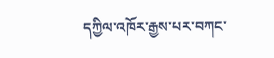དཀྱིལ་འཁོར་རྒྱས་པར་བཀང་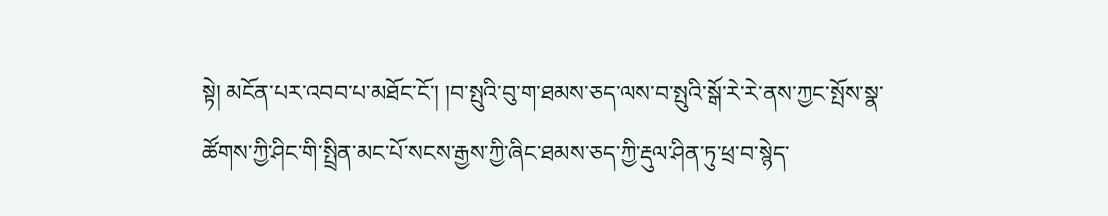སྟེ། མངོན་པར་འབབ་པ་མཐོང་ངོ་། །བ་སྤུའི་བུ་ག་ཐམས་ཅད་ལས་བ་སྤུའི་སྒོ་རེ་རེ་ནས་ཀྱང་སྤོས་སྣ་ཚོགས་ཀྱི་ཤིང་གི་སྤྲིན་མང་པོ་སངས་རྒྱས་ཀྱི་ཞིང་ཐམས་ཅད་ཀྱི་རྡུལ་ཤིན་ཏུ་ཕྲ་བ་སྙེད་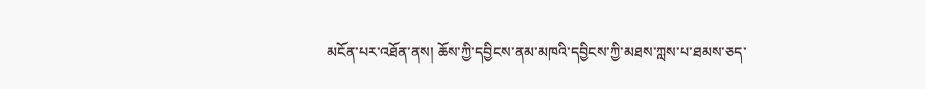མངོན་པར་འཐོན་ནས། ཆོས་ཀྱི་དབྱིངས་ནམ་མཁའི་དབྱིངས་ཀྱི་མཐས་ཀླས་པ་ཐམས་ཅད་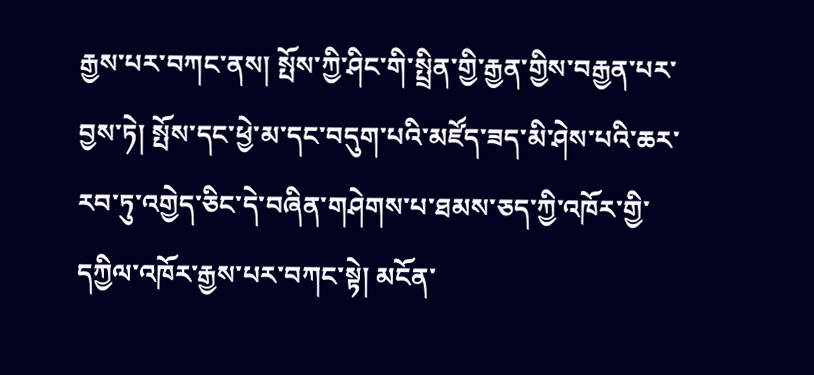རྒྱས་པར་བཀང་ནས། སྤོས་ཀྱི་ཤིང་གི་སྤྲིན་གྱི་རྒྱན་གྱིས་བརྒྱན་པར་བྱས་ཏེ། སྤོས་དང་ཕྱེ་མ་དང་བདུག་པའི་མཛོད་ཟད་མི་ཤེས་པའི་ཆར་རབ་ཏུ་འགྱེད་ཅིང་དེ་བཞིན་གཤེགས་པ་ཐམས་ཅད་ཀྱི་འཁོར་གྱི་དཀྱིལ་འཁོར་རྒྱས་པར་བཀང་སྟེ། མངོན་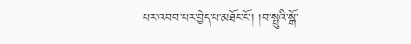པར་འབབ་པར་བྱེད་པ་མཐོང་ངོ་། །བ་སྤུའི་སྒོ་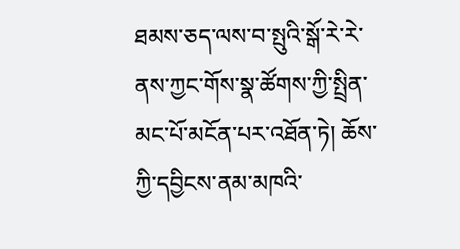ཐམས་ཅད་ལས་བ་སྤུའི་སྒོ་རེ་རེ་ནས་ཀྱང་གོས་སྣ་ཚོགས་ཀྱི་སྤྲིན་མང་པོ་མངོན་པར་འཐོན་ཏེ། ཆོས་ཀྱི་དབྱིངས་ནམ་མཁའི་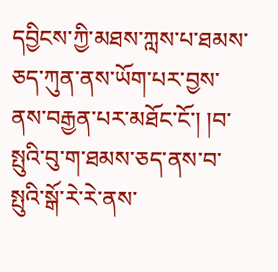དབྱིངས་ཀྱི་མཐས་ཀླས་པ་ཐམས་ཅད་ཀུན་ནས་ཡོག་པར་བྱས་ནས་བརྒྱན་པར་མཐོང་ངོ་། །བ་སྤུའི་བུ་ག་ཐམས་ཅད་ནས་བ་སྤུའི་སྒོ་རེ་རེ་ནས་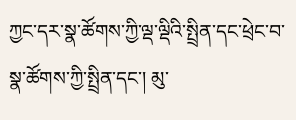ཀྱང་དར་སྣ་ཚོགས་ཀྱི་ལྡ་ལྡིའི་སྤྲིན་དང་ཕྲེང་བ་སྣ་ཚོགས་ཀྱི་སྤྲིན་དང་། མུ་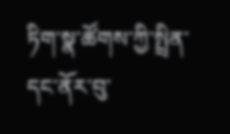ཏིག་སྣ་ཚོགས་ཀྱི་སྤྲིན་དང་ནོར་བུ་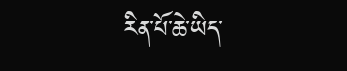རིན་པོ་ཆེ་ཡིད་